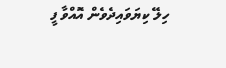ހިލޭ ކިޔަވައިދެވެން އޮއްވާ ފީ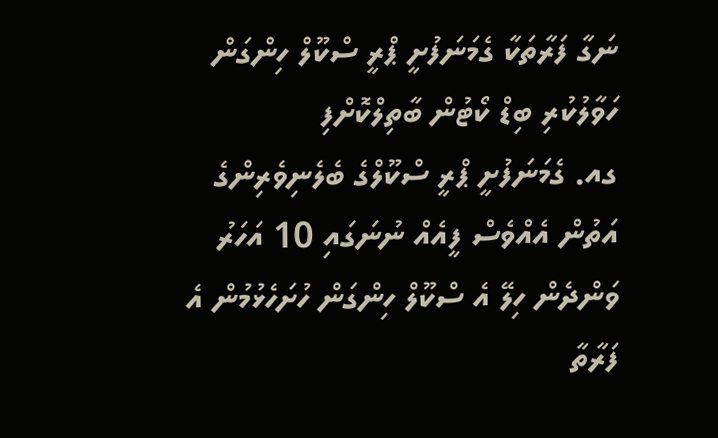ނަގާ ފަރާތަކާ ގެމަނަފުށީ ޕްރީ ސްކޫލް ހިންގަން ހަވާލުކުރި ބިޑް ކޯޓުން ބާތިލްކޮށްފި
ގއ. ގެމަނަފުށީ ޕްރީ ސްކޫލްގެ ބެލެނިވެރިންގެ އަތުން އެއްވެސް ފީއެއް ނުނަގައި 10 އަހަރު ވަންދެން ހިލޭ އެ ސްކޫލް ހިންގަން ހުށަހެޅުމުން އެ ފަރާތާ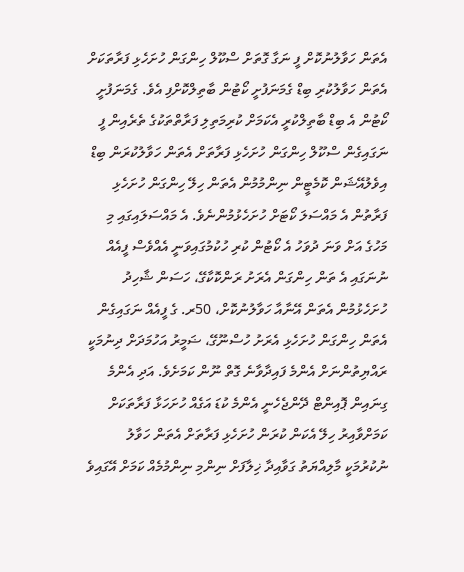އެތަން ހަވާލުނުކޮށް ފީ ނަގާ ގޮތަށް ސްކޫލް ހިންގަން ހުށަހެޅި ފަރާތަކަށް އެތަން ހަވާލުކުރި ބިޑް ގެމަނަފުށީ ކޯޓުން ބާތިލްކޮށްފި އެވެ. ގެމަނަފުށީ ކޯޓުން އެ ބިޑް ބާތިލްކުރީ އެކަމަށް ކުރިމަތިލި ފަރާތްތަކުގެ ތެރެއިން ފީ ނަގައިގެން ސްކޫލް ހިންގަން ހުށަހެޅި ފަރާތަށް އެތަން ހަވާލުކުރަން ބިޑް އިވެލުއޭޝަން ކޮމެޓީން ނިންމުމުން އެތަން ހިލޭ ހިންގަން ހުށަހެޅި ފަރާތުން އެ މައްސަލަ ކޯޓަށް ހުށަހެޅުމުންނެވެ. އެ މައްސަލައިގައި މި މަހުގެ އަށް ވަނަ ދުވަހު އެ ކޯޓުން ކުރި ހުކުމުގައިވަނީ އެއްވެސް ފީއެއް ނުނަގައި އެ ތަން ހިންގަން އެރަށު ރަންކޮކާގޭ، ހަސަން ޝާހިދު ހުށަހެޅުމުން އެތަން އޭނާއާ ހަވާލުނުކޮށް، 50ރ. ގެ ފީއެއް ނަގައިގެން އެތަން ހިންގަން ހުށަހެޅި އެރަށު ހުސްނޫގޭ، ޟަމީރު އަހުމަދަށް ދިނުމަކީ ރައްޔިތުންނަށް އެންމެ ފައިދާވާނެ ގޮތް ނޫން ކަމަށެވެ. އަދި އެންމެ ގިނައިން ޕޮއިންޓް ދޭންޖެހެނީ އެންމެ ކުޑަ އަގެއް ހުށަހަޅާ ފަރާތަކަށް ކަމަށްވާއިރު ހިލޭ އެކަން ކުރަން ހުށަހެޅި ފަރާތަށް އެތަން ހަވާލު ނުކުރުމަކީ މާލިއްޔަތު ގަވާއިދާ ޚިލާފަށް ނިންމި ނިންމުމެއް ކަމަށް އޭގައިވެ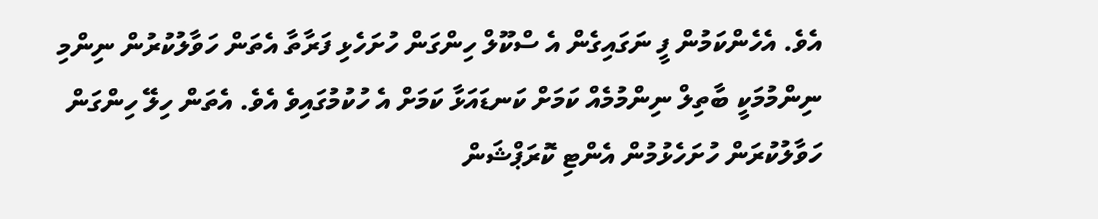އެވެ. އެހެންކަމުން ފީ ނަގައިގެން އެ ސްކޫލް ހިންގަން ހުށަހެޅި ފަރާތާ އެތަން ހަވާލުކުރުން ނިންމި ނިންމުމަކީ ބާތިލް ނިންމުމެއް ކަމަށް ކަނޑައަޅާ ކަމަށް އެ ހުކުމުގައިވެ އެވެ. އެތަން ހިލޭ ހިންގަން ހަވާލުކުރަން ހުށަހެޅުމުން އެންޓި ކޮރަޕްޝަން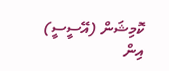ކޮމިޝަން (އޭސީސީ) އިން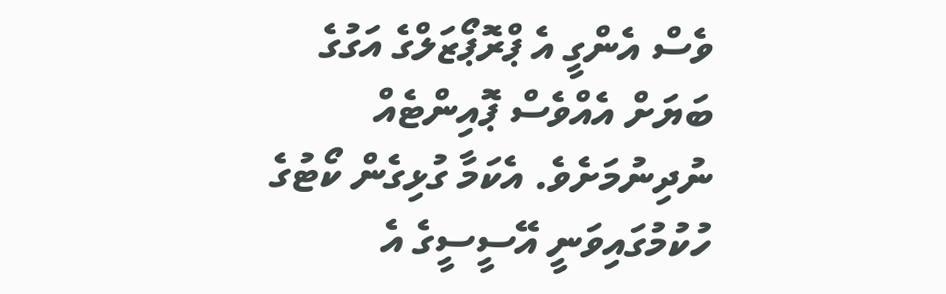ވެސް އެންގީ އެ ޕްރޮޕޯޒަލްގެ އަގުގެ ބަޔަށް އެއްވެސް ޕޮއިންޓެއް ނުދިނުމަށެވެ. އެކަމާ ގުޅިގެން ކޯޓުގެ ހުކުމުގައިވަނީ އޭސީސީގެ އެ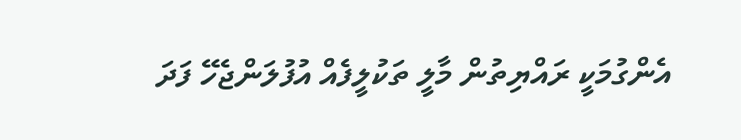އެންގުމަކީ ރައްޔިތުން މާލީ ތަކުލީފެއް އުފުލަންޖެހޭ ފަދަ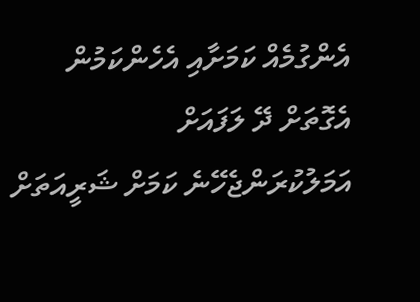އެންގުމެއް ކަމަށާއި އެހެންކަމުން އެގޮތަށް ދޭ ލަފައަށް އަމަލުކުރަންޖެހޭނެ ކަމަށް ޝަރީއަތަށް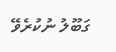ގަބޫލު ނުކުރެވޭ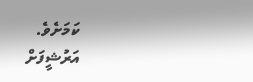ކަމަށެވެ.
އަރުޝީފަށް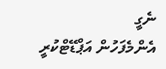ނެގީ
އެންމެފަހުން އަޕްޑޭޓްކުރީ